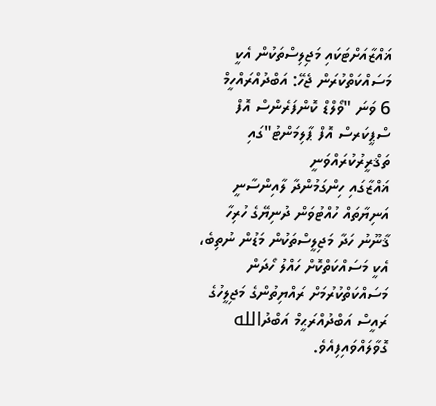ޣައްޒާއަށްޓަކައި މަޖިލިސްތަކުން އެކީ މަސައްކަތްކުރަން ޖެހޭ: އަބްދުއްރައްހީމް
6 ވަނަ "ވޯލްޑް ކޮންފަރެންސް އޮފް ސްޕީކަރސް އޮފް ޕާލިމަންޓު"ގައި ތަޤްރީރުކުރައްވަނީ
ޣައްޒާގައި ހިންގަމުންދާ ލާއިންސާނީ އަނިޔާތައް ހުއްޓުވަން ދުނިޔޭގެ ހުރިހާ ޤާނޫނު ހަދާ މަޖިލީސްތަކުން މަޑުން ނުތިބެ، އެކީ މަސައްކަތްކޮށް ހައްލު ހޯދަން މަސައްކަތްކުރުމަށް ރައްޔިތުންގެ މަޖިލީހުގެ ރައީސް އަބްދުއްރަޙީމް އަބްދުالله ގޮވާލައްވައިފިއެވެ.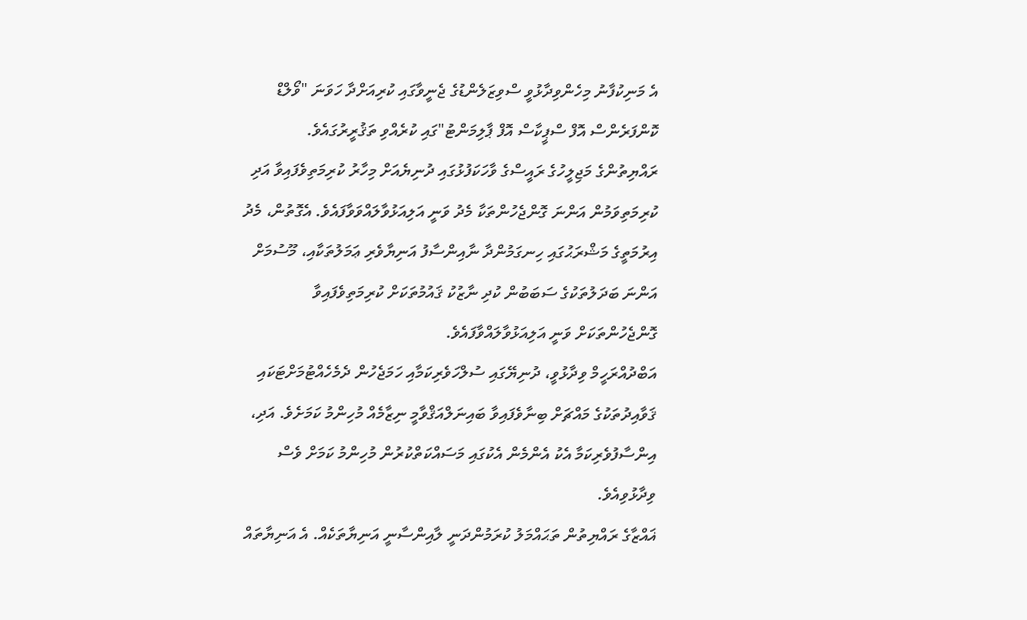އެ މަނިކުފާނު މިހެންވިދާޅުވީ ސްވިޒަލެންޑުގެ ޖެނީވާގައި ކުރިއަށްދާ ހަވަނަ "ވޯލްޑް ކޮންފަރެންސް އޮފް ސްޕީކާސް އޮފް ޕާލިމަންޓު"ގައި ކުރެއްވި ތަޤުރީރުގައެވެ.
ރައްޔިތުންގެ މަޖިލީހުގެ ރައީސްގެ ވާހަކަފުޅުގައި ދުނިޔެއަށް މިހާރު ކުރިމަތިވެފައިވާ އަދި ކުރިމަތިވަމުން އަންނަ ގޮންޖެހުންތަކާ މެދު ވަނީ އަލިއަޅުވާލައްވަވާފައެވެ. އެގޮތުން، މެދު އިރުމަތީގެ މަޝްރަޙުގައި ހިނގަމުންދާ ނާއިންސާފު އަނިޔާވެރި ޢަމަލުތަކާއި، މޫސުމަށް އަންނަ ބަދަލުތަކުގެ ސަބަބުން ކުދި ނާޒުކު ޤައުމުތަކަށް ކުރިމަތިވެފައިވާ ގޮންޖެހުންތަކަށް ވަނީ އަލިއަޅުވާލައްވާފައެވެ.
އަބްދުއްރަހީމް ވިދާޅުވީ، ދުނިޔޭގައި ސުލްހަވެރިކަމާއި ހަމަޖެހުން ދެމެހެއްޓުމަށްޓަކައި ޤަވާއިދުތަކުގެ މައްޗަށް ބިނާވެފައިވާ ބައިނަލްއަޤްވާމީ ނިޒާމެއް މުހިންމު ކަމަށެވެ. އަދި، އިންސާފުވެރިކަމާ އެކު އެންމެން އެކުގައި މަސައްކަތްކުރުން މުހިންމު ކަމަށް ވެސް ވިދާޅުވިއެވެ.
ޣައްޒާގެ ރައްޔިތުން ތަޙައްމަލު ކުރަމުންދަނީ ލާއިންސާނީ އަނިޔާތަކެއް. އެ އަނިޔާތައް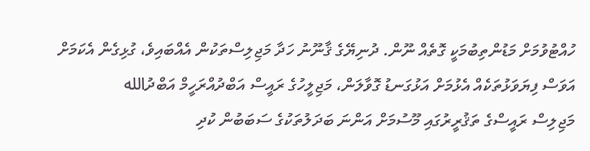ހުއްޓުވުމަށް މަޑުންތިބުމަކީ ގޮތެއް ނޫން. ދުނިޔޭގެ ޤާނޫނު ހަދާ މަޖިލިސްތަކުން އެއްބައިވެ، ގުޅިގެން އެކަމަށް އަވަސް ފިޔަވަޅުތަކެއް އެޅުމަށް އަޅުގަނޑު ގޮވާލަން، މަޖިލީހުގެ ރައީސް އަބްދުއްރަހީމް އަބްދުالله
މަޖިލިސް ރައީސްގެ ތަޤުރީރުގައި މޫސުމަށް އަންނަ ބަދަލުތަކުގެ ސަބަބުން ކުދި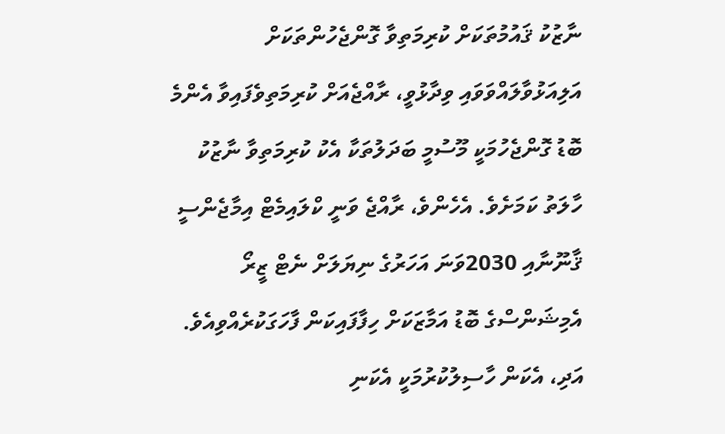ނާޒުކު ޤައުމުތަކަށް ކުރިމަތިވާ ގޮންޖެހުންތަކަށް އަލިއަޅުވާލައްވަވައި ވިދާޅުވީ، ރާއްޖެއަށް ކުރިމަތިވެފައިވާ އެންމެ ބޮޑު ގޮންޖެހުމަކީ މޫސުމީ ބަދަލުތަކާ އެކު ކުރިމަތިވާ ނާޒުކު ހާލަތު ކަމަށެވެ. އެހެންވެ، ރާއްޖެ ވަނީ ކްލައިމެޓް އިމާޖެންސީ ޤާނޫނާއި 2030ވަނަ އަހަރުގެ ނިޔަލަށް ނެޓް ޒީރޯ އެމިޝަންސްގެ ބޮޑު އަމާޒަކަށް ހިފާފައިކަން ފާހަގަކުރެއްވިއެވެ. އަދި، އެކަން ހާސިލުކުރުމަކީ އެކަނި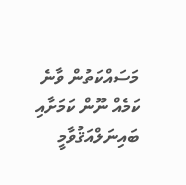މަސައްކަތުން ވާނެ ކަމެއް ނޫން ކަމަށާއި ބައިނަލްއަޤުވާމީ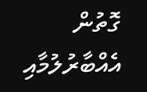ގޮތުން އެއްބާރުލުމާއި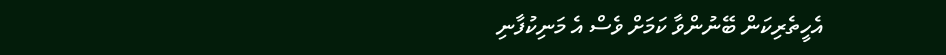އެހީތެރިކަން ބޭނުންވާ ކަމަށް ވެސް އެ މަނިކުފާނި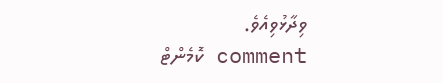ވިދާޅުވިއެވެ.
comment ކޮމެންޓް